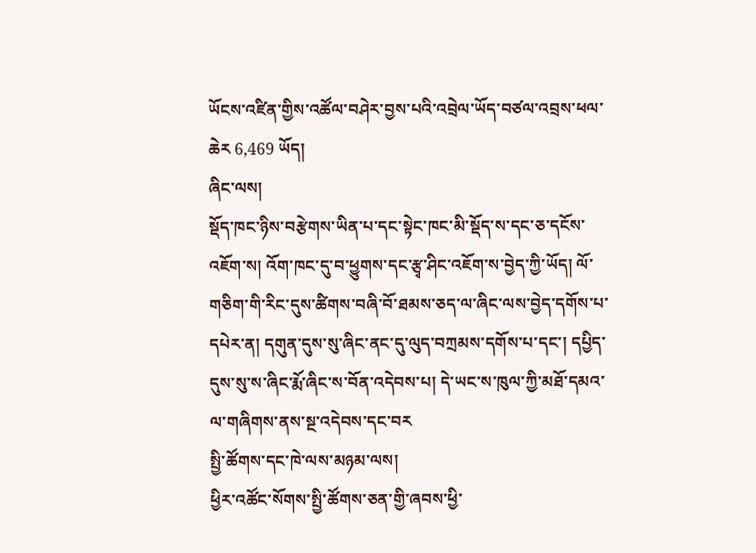ཡོངས་འཛིན་གྱིས་འཚོལ་བཤེར་བྱས་པའི་འབྲེལ་ཡོད་བཙལ་འབྲས་ཕལ་ཆེར 6,469 ཡོད།
ཞིང་ལས།
སྡོད་ཁང་ཉིས་བརྩེགས་ཡིན་པ་དང་སྟེང་ཁང་མི་སྡོད་ས་དང་ཅ་དངོས་འཇོག་ས། འོག་ཁང་དུ་བ་ཕྱུགས་དང་རྩྭ་ཤིང་འཇོག་ས་བྱེད་ཀྱི་ཡོད། ལོ་གཅིག་གི་རིང་དུས་ཚིགས་བཞི་བོ་ཐམས་ཅད་ལ་ཞིང་ལས་བྱེད་དགོས་པ་དཔེར་ན། དགུན་དུས་སུ་ཞིང་ནང་དུ་ལུད་བཀྲམས་དགོས་པ་དང་། དཔྱིད་དུས་སུ་ས་ཞིང་རྨོ་ཞིང་ས་བོན་འདེབས་པ། དེ་ཡང་ས་ཁུལ་ཀྱི་མཐོ་དམའ་ལ་གཞིགས་ནས་སྔ་འདེབས་དང་བར
སྤྱི་ཚོགས་དང་ཁེ་ལས་མཉམ་ལས།
ཕྱིར་འཚོང་སོགས་སྤྱི་ཚོགས་ཅན་གྱི་ཞབས་ཕྱི་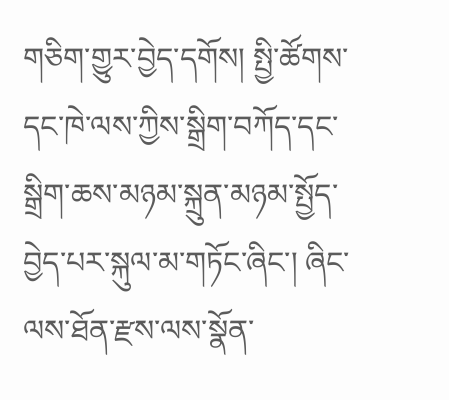གཅིག་གྱུར་བྱེད་དགོས། སྤྱི་ཚོགས་དང་ཁེ་ལས་ཀྱིས་སྒྲིག་བཀོད་དང་སྒྲིག་ཆས་མཉམ་སྐྲུན་མཉམ་སྤྱོད་བྱེད་པར་སྐུལ་མ་གཏོང་ཞིང་། ཞིང་ལས་ཐོན་རྫས་ལས་སྣོན་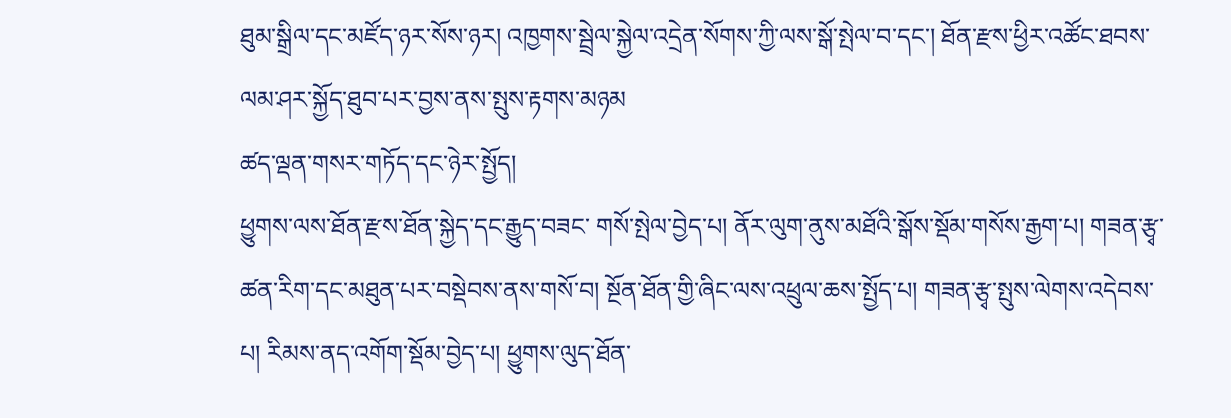ཐུམ་སྒྲིལ་དང་མཛོད་ཉར་སོས་ཉར། འཁྱགས་སྦྲེལ་སྐྱེལ་འདྲེན་སོགས་ཀྱི་ལས་སྒོ་སྤེལ་བ་དང་། ཐོན་རྫས་ཕྱིར་འཚོང་ཐབས་ལམ་ཤར་སྐྱོད་ཐུབ་པར་བྱས་ནས་སྤུས་རྟགས་མཉམ
ཚད་ལྡན་གསར་གཏོད་དང་ཉེར་སྤྱོད།
ཕྱུགས་ལས་ཐོན་རྫས་ཐོན་སྐྱེད་དང་རྒྱུད་བཟང་ གསོ་སྤེལ་བྱེད་པ། ནོར་ལུག་ནུས་མཐོའི་སྒོས་སྡོམ་གསོས་རྒྱག་པ། གཟན་རྩྭ་ཚན་རིག་དང་མཐུན་པར་བསྡེབས་ནས་གསོ་བ། སྔོན་ཐོན་གྱི་ཞིང་ལས་འཕྲུལ་ཆས་སྤྱོད་པ། གཟན་རྩྭ་སྤུས་ལེགས་འདེབས་པ། རིམས་ནད་འགོག་སྡོམ་བྱེད་པ། ཕྱུགས་ལུད་ཐོན་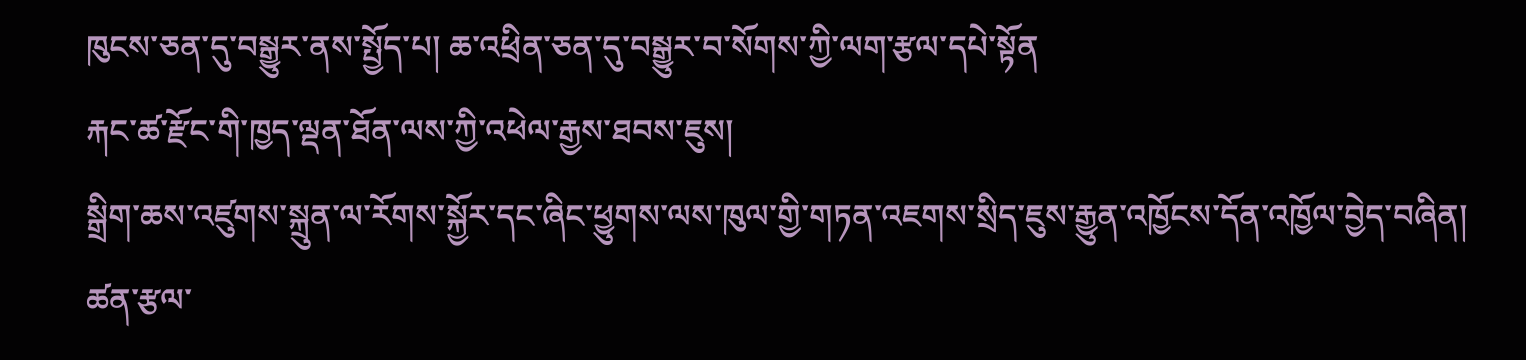ཁུངས་ཅན་དུ་བསྒྱུར་ནས་སྤྱོད་པ། ཆ་འཕྲིན་ཅན་དུ་བསྒྱུར་བ་སོགས་ཀྱི་ལག་རྩལ་དཔེ་སྟོན
རྐང་ཚ་རྫོང་གི་ཁྱད་ལྡན་ཐོན་ལས་ཀྱི་འཕེལ་རྒྱས་ཐབས་ཇུས།
སྒྲིག་ཆས་འཛུགས་སྐྲུན་ལ་རོགས་སྐྱོར་དང་ཞིང་ཕྱུགས་ལས་ཁུལ་གྱི་གཏན་འཇགས་སྲིད་ཇུས་རྒྱུན་འཁྱོངས་དོན་འཁྱོལ་བྱེད་བཞིན། ཚན་རྩལ་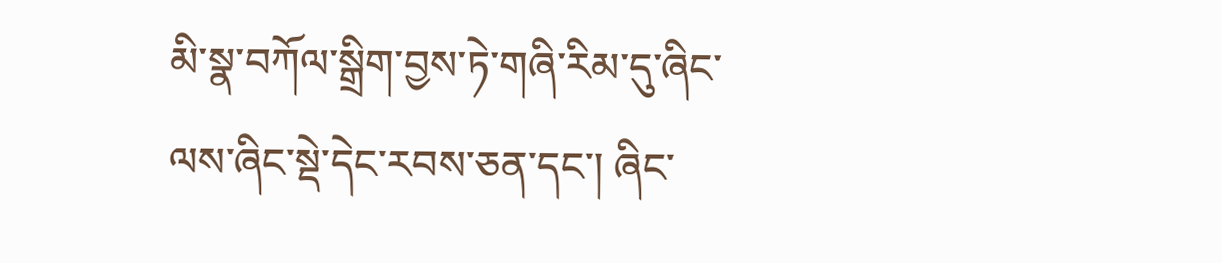མི་སྣ་བཀོལ་སྒྲིག་བྱས་ཏེ་གཞི་རིམ་དུ་ཞིང་ལས་ཞིང་སྡེ་དེང་རབས་ཅན་དང་། ཞིང་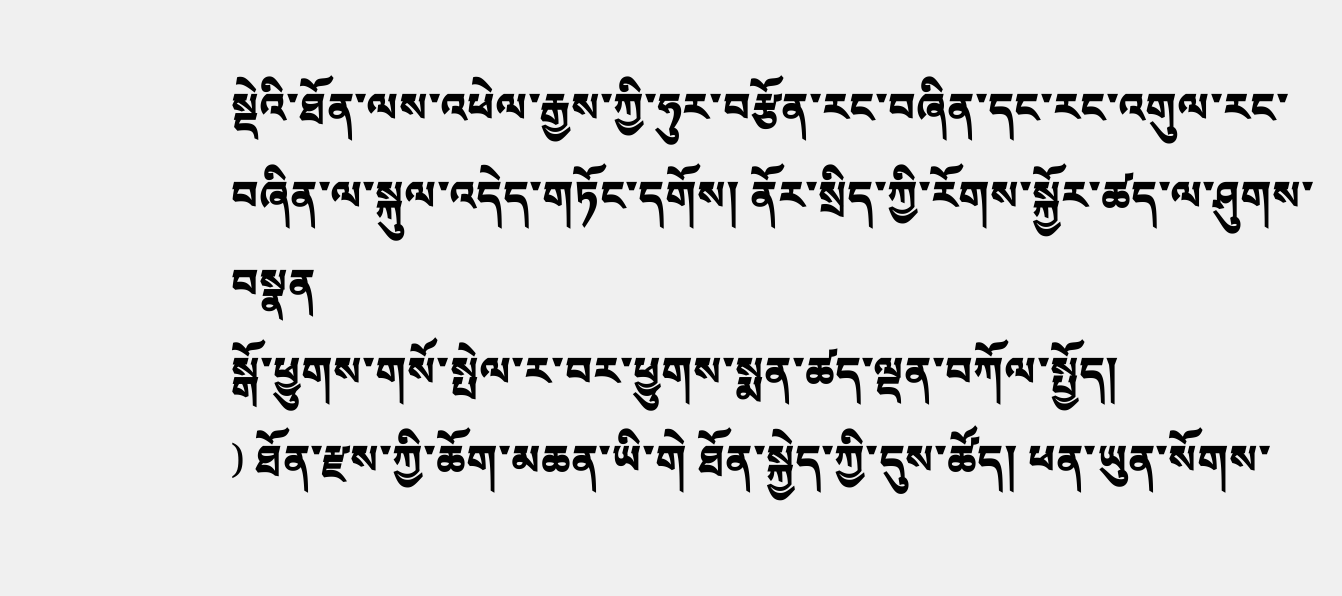སྡེའི་ཐོན་ལས་འཕེལ་རྒྱས་ཀྱི་ཧུར་བརྩོན་རང་བཞིན་དང་རང་འགུལ་རང་བཞིན་ལ་སྐུལ་འདེད་གཏོང་དགོས། ནོར་སྲིད་ཀྱི་རོགས་སྐྱོར་ཚད་ལ་ཤུགས་བསྣན
སྒོ་ཕྱུགས་གསོ་སྤེལ་ར་བར་ཕྱུགས་སྨན་ཚད་ལྡན་བཀོལ་སྤྱོད།
) ཐོན་རྫས་ཀྱི་ཆོག་མཆན་ཡི་གེ ཐོན་སྐྱེད་ཀྱི་དུས་ཚོད། ཕན་ཡུན་སོགས་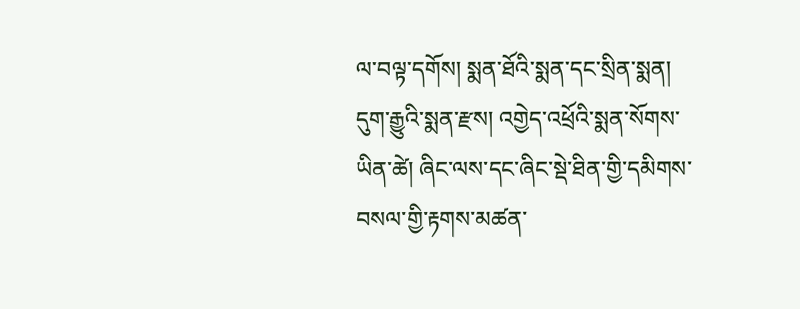ལ་བལྟ་དགོས། སྨན་ཐོའི་སྨན་དང་སྲིན་སྨན། དུག་རྒྱུའི་སྨན་རྫས། འགྱེད་འཕྲོའི་སྨན་སོགས་ཡིན་ཚེ། ཞིང་ལས་དང་ཞིང་སྡེ་ཐིན་གྱི་དམིགས་བསལ་གྱི་རྟགས་མཚན་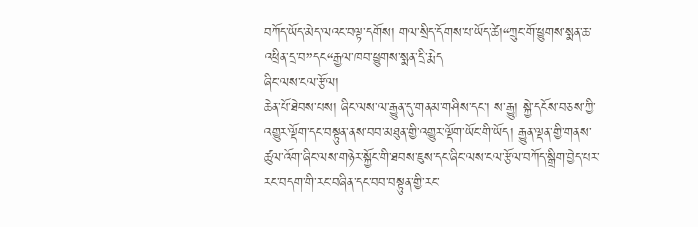བཀོད་ཡོད་མེད་ལའང་བལྟ་དགོས། གལ་སྲིད་དོགས་པ་ཡོད་ཚེ།“ཀྲུང་གོ་ཕྱུགས་སྨན་ཆ་འཕྲིན་དྲ་བ”དང“རྒྱལ་ཁབ་ཕྱུགས་སྨན་དྲི་རྨེད
ཞིང་ལས་ངལ་རྩོལ།
ཆེན་པོ་ཐེབས་པས། ཞིང་ལས་ལ་རྒྱུན་དུ་གནམ་གཤིས་དང་། ས་རྒྱུ། སྐྱེ་དངོས་བཅས་ཀྱི་འགྱུར་ལྡོག་དང་བསྟུན་ནས་བབ་མཐུན་གྱི་འགྱུར་ལྡོག་ཡོང་གི་ཡོད། རྒྱུན་ལྡན་གྱི་གནས་ཚུལ་འོག་ཞིང་ལས་གཉེར་སྐྱོང་གི་ཐབས་ཇུས་དང་ཞིང་ལས་ངལ་རྩོལ་བཀོད་སྒྲིག་བྱེད་པར་རང་བདག་གི་རང་བཞིན་དང་བབ་བསྟུན་གྱི་རང་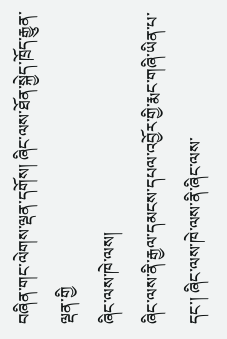བཞིན་གང་ལེགས་ལྡན་དགོས། ཞིང་ལས་ཐོན་སྐྱེད་ཁྲོད་རྒྱུན་ལྡན་གྱི
ཞིང་ལས་ཁེ་ལས།
ཞིང་ལས་ནི་རྒྱལ་དམངས་དཔལ་འབྱོར་གྱི་རྨང་གཞི་ཡིན་པ་དང་། ཞིང་ལས་ཁེ་ལས་ནི་ཞིང་ལས་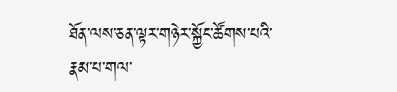ཐོན་ལས་ཅན་ལྟར་གཉེར་སྐྱོང་ཚོགས་པའི་རྣམ་པ་གལ་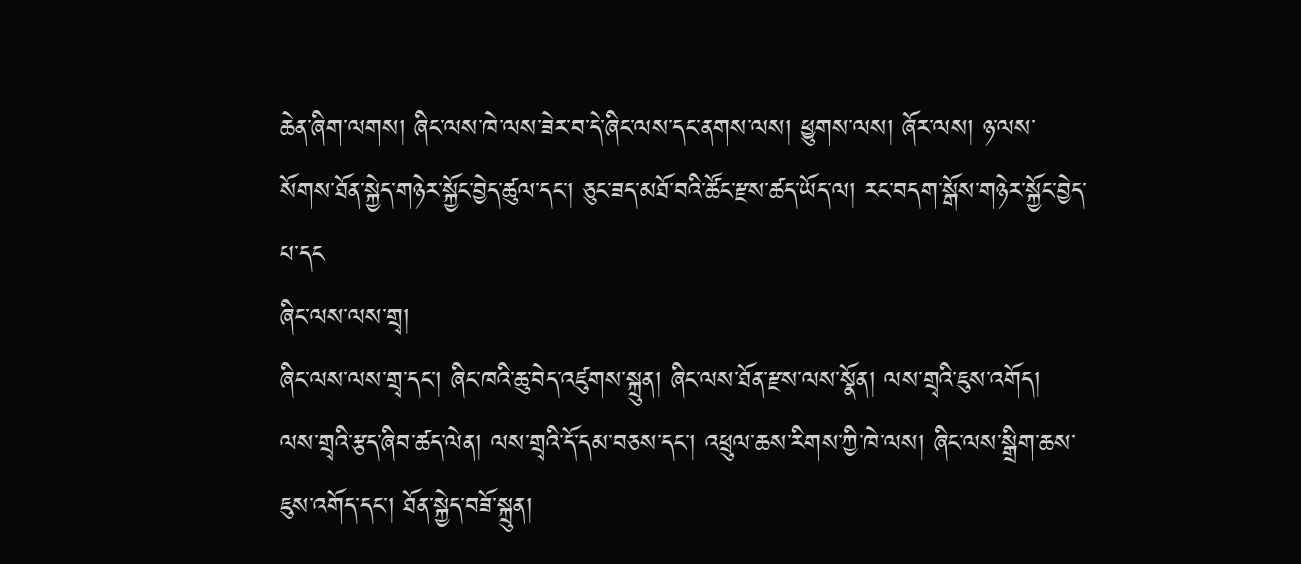ཆེན་ཞིག་ལགས། ཞིང་ལས་ཁེ་ལས་ཟེར་བ་དེ་ཞིང་ལས་དང་ནགས་ལས། ཕྱུགས་ལས། ཞོར་ལས། ཉ་ལས་སོགས་ཐོན་སྐྱེད་གཉེར་སྐྱོང་བྱེད་ཚུལ་དང་། ཅུང་ཟད་མཐོ་བའི་ཚོང་རྫས་ཚད་ཡོད་ལ། རང་བདག་སྒོས་གཉེར་སྐྱོང་བྱེད་པ་དང
ཞིང་ལས་ལས་གྲྭ།
ཞིང་ལས་ལས་གྲྭ་དང་། ཞིང་ཁའི་ཆུ་བེད་འཛུགས་སྐྲུན། ཞིང་ལས་ཐོན་རྫས་ལས་སྣོན། ལས་གྲྭའི་ཇུས་འགོད། ལས་གྲྭའི་རྩད་ཞིབ་ཚད་ལེན། ལས་གྲྭའི་དོ་དམ་བཅས་དང་། འཕྲུལ་ཆས་རིགས་ཀྱི་ཁེ་ལས། ཞིང་ལས་སྒྲིག་ཆས་ཇུས་འགོད་དང་། ཐོན་སྐྱེད་བཟོ་སྐྲུན།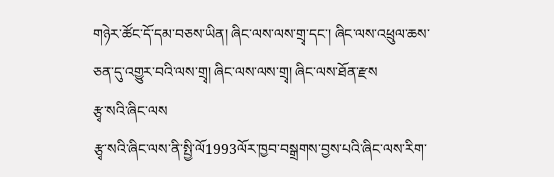གཉེར་ཚོང་དོ་དམ་བཅས་ཡིན། ཞིང་ལས་ལས་གྲྭ་དང་། ཞིང་ལས་འཕྲུལ་ཆས་ཅན་དུ་འགྱུར་བའི་ལས་གྲྭ། ཞིང་ལས་ལས་གྲྭ། ཞིང་ལས་ཐོན་རྫས
རྩྭ་སའི་ཞིང་ལས
རྩྭ་སའི་ཞིང་ལས་ནི་སྤྱི་ལོ1993ལོར་ཁྱབ་བསྒྲགས་བྱས་པའི་ཞིང་ལས་རིག་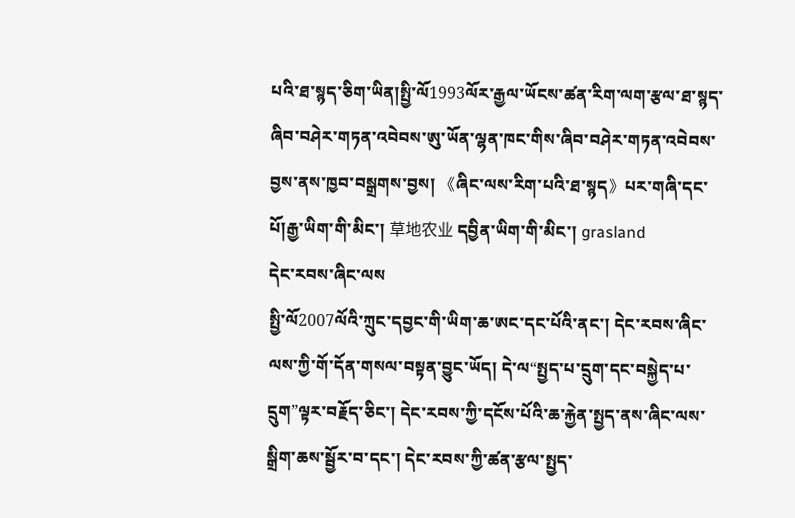པའི་ཐ་སྙད་ཅིག་ཡིན།སྤྱི་ལོ1993ལོར་རྒྱལ་ཡོངས་ཚན་རིག་ལག་རྩལ་ཐ་སྙད་ཞིབ་བཤེར་གཏན་འབེབས་ཨུ་ཡོན་ལྷན་ཁང་གིས་ཞིབ་བཤེར་གཏན་འབེབས་བྱས་ནས་ཁྱབ་བསྒྲགས་བྱས། 《ཞིང་ལས་རིག་པའི་ཐ་སྙད》པར་གཞི་དང་པོ།རྒྱ་ཡིག་གི་མིང་། 草地农业 དབྱིན་ཡིག་གི་མིང་། grasland
དེང་རབས་ཞིང་ལས
སྤྱི་ལོ2007ལོའི་ཀྲུང་དབྱང་གི་ཡིག་ཆ་ཨང་དང་པོའི་ནང་། དེང་རབས་ཞིང་ལས་ཀྱི་གོ་དོན་གསལ་བསྟན་བྱུང་ཡོད། དེ་ལ“སྤྱད་པ་དྲུག་དང་བསྐྱེད་པ་དྲུག”ལྟར་བརྗོད་ཅིང་། དེང་རབས་ཀྱི་དངོས་པོའི་ཆ་རྐྱེན་སྤྱད་ནས་ཞིང་ལས་སྒྲིག་ཆས་སྦྱོར་བ་དང་། དེང་རབས་ཀྱི་ཚན་རྩལ་སྤྱད་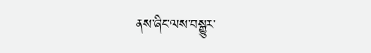ནས་ཞིང་ལས་བསྒྱུར་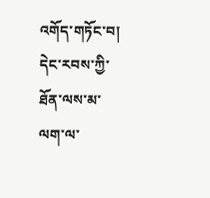འགོད་གཏོང་བ། དེང་རབས་ཀྱི་ཐོན་ལས་མ་ལག་ལ་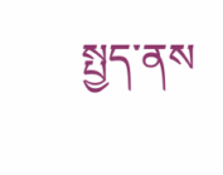སྤྱད་ནས